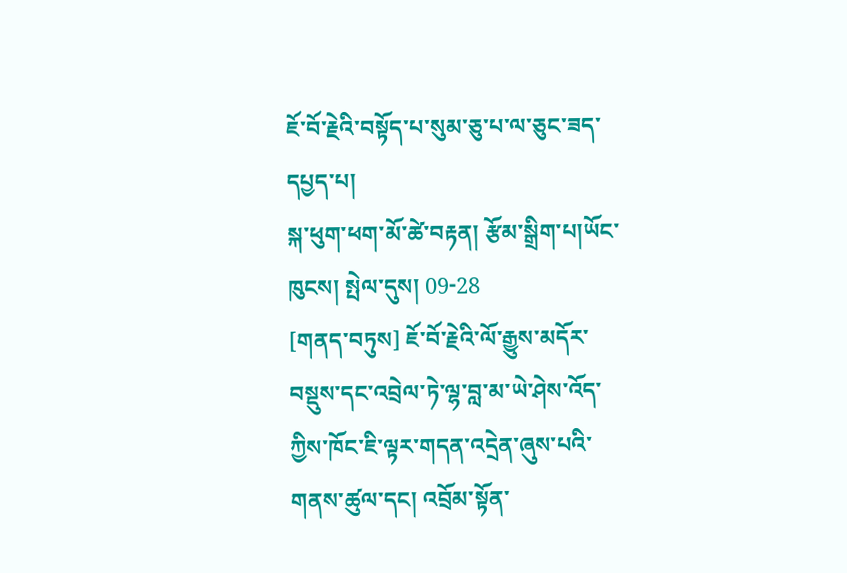ཇོ་བོ་རྗེའི་བསྟོད་པ་སུམ་ཅུ་པ་ལ་ཅུང་ཟད་དཔྱད་པ།
སྐ་ཕུག་ཕག་མོ་ཚེ་བརྟན། རྩོམ་སྒྲིག་པ།ཡོང་ཁུངས། སྤེལ་དུས། 09-28
[གནད་བཏུས] ཇོ་བོ་རྗེའི་ལོ་རྒྱུས་མདོར་བསྡུས་དང་འབྲེལ་ཏེ་ལྷ་བླ་མ་ཡེ་ཤེས་འོད་ཀྱིས་ཁོང་ཇི་ལྟར་གདན་འདྲེན་ཞུས་པའི་གནས་ཚུལ་དང། འབྲོམ་སྟོན་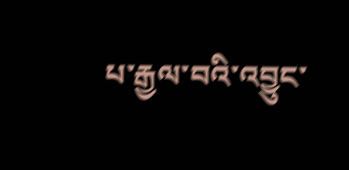པ་རྒྱལ་བའི་འབྱུང་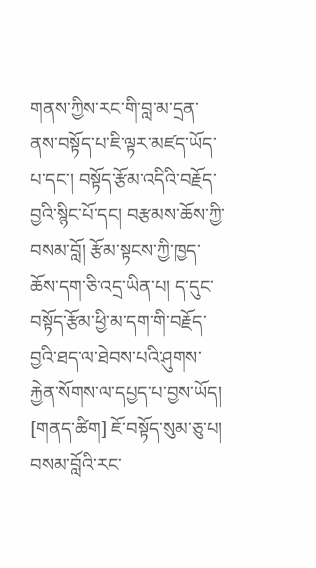གནས་ཀྱིས་རང་གི་བླ་མ་དྲན་ནས་བསྟོད་པ་ཇི་ལྟར་མཛད་ཡོད་པ་དང་། བསྟོད་རྩོམ་འདིའི་བརྗོད་བྱའི་སྙིང་པོ་དང། བརྩམས་ཆོས་ཀྱི་བསམ་བློ། རྩོམ་སྟངས་ཀྱི་ཁྱད་ཆོས་དག་ཅི་འདྲ་ཡིན་པ། ད་དུང་བསྟོད་རྩོམ་ཕྱི་མ་དག་གི་བརྗོད་བྱའི་ཐད་ལ་ཐེབས་པའི་ཤུགས་རྐྱེན་སོགས་ལ་དཔྱད་པ་བྱས་ཡོད།
[གནད་ཚིག] ཇོ་བསྟོད་སུམ་ཅུ་པ། བསམ་བློའི་རང་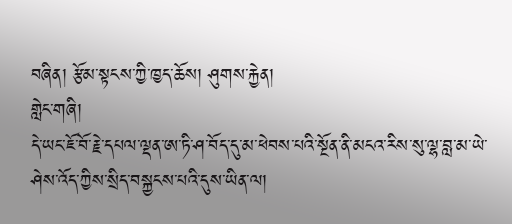བཞིན། རྩོམ་སྟངས་ཀྱི་ཁྱད་ཆོས། ཤུགས་རྐྱེན།
གླེང་གཞི།
དེ་ཡང་ཇོ་བོ་རྗེ་དཔལ་ལྡན་ཨ་ཏི་ཤ་བོད་དུ་མ་ཕེབས་པའི་སྔོན་ནི་མངའ་རིས་སུ་ལྷ་བླ་མ་ཡེ་ཤེས་འོད་ཀྱིས་སྲིད་བསྐྱངས་པའི་དུས་ཡིན་ལ།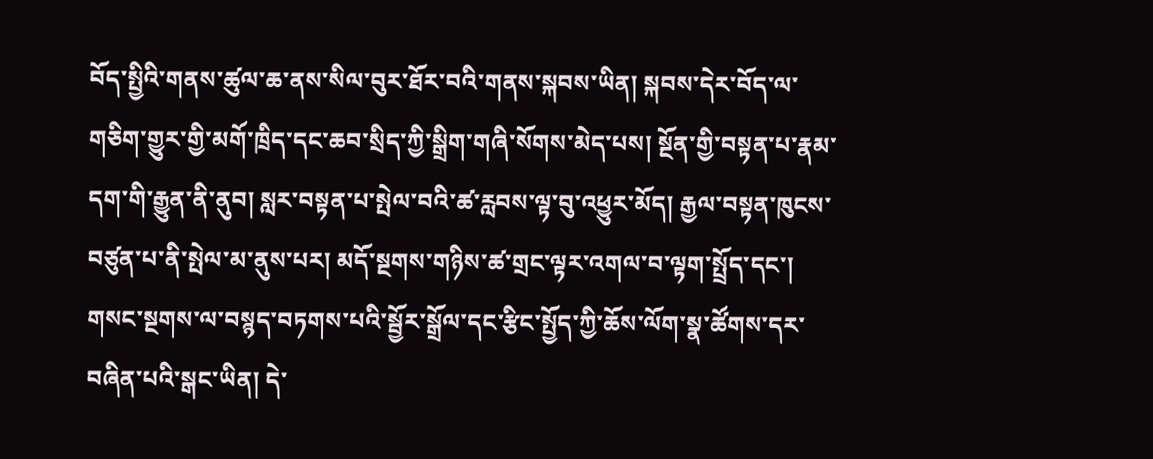བོད་སྤྱིའི་གནས་ཚུལ་ཆ་ནས་སིལ་བུར་ཐོར་བའི་གནས་སྐབས་ཡིན། སྐབས་དེར་བོད་ལ་གཅིག་གྱུར་གྱི་མགོ་ཁྲིད་དང་ཆབ་སྲིད་ཀྱི་སྒྲིག་གཞི་སོགས་མེད་པས། སྔོན་གྱི་བསྟན་པ་རྣམ་དག་གི་རྒྱུན་ནི་ནུབ། སླར་བསྟན་པ་སྤེལ་བའི་ཚ་རླབས་ལྟ་བུ་འཕྱུར་མོད། རྒྱལ་བསྟན་ཁུངས་བཙུན་པ་ནི་སྤེལ་མ་ནུས་པར། མདོ་སྔགས་གཉིས་ཚ་གྲང་ལྟར་འགལ་བ་ལྟག་སྤྲོད་དང་། གསང་སྔགས་ལ་བསྙད་བཏགས་པའི་སྦྱོར་སྒྲོལ་དང་རྩིང་སྤྱོད་ཀྱི་ཆོས་ལོག་སྣ་ཚོགས་དར་བཞིན་པའི་སྒང་ཡིན། དེ་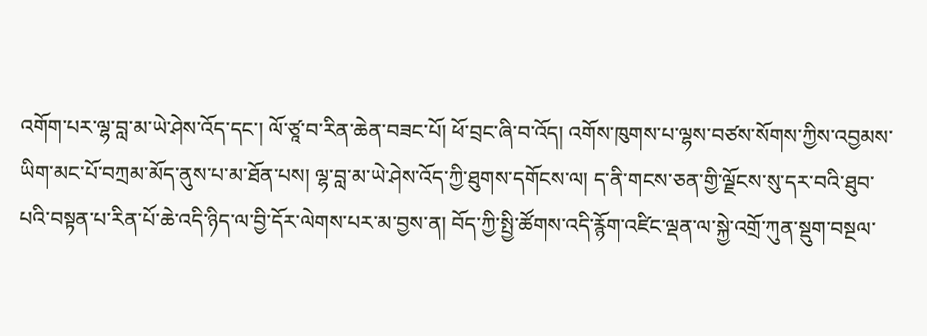འགོག་པར་ལྷ་བླ་མ་ཡེ་ཤེས་འོད་དང་། ལོ་ཙཱ་བ་རིན་ཆེན་བཟང་པོ། ཕོ་བྲང་ཞི་བ་འོད། འགོས་ཁུགས་པ་ལྷས་བཙས་སོགས་ཀྱིས་འབྱམས་ཡིག་མང་པོ་བཀྲམ་མོད་ནུས་པ་མ་ཐོན་པས། ལྷ་བླ་མ་ཡེ་ཤེས་འོད་ཀྱི་ཐུགས་དགོངས་ལ། ད་ནི་གངས་ཅན་གྱི་ལྗོངས་སུ་དར་བའི་ཐུབ་པའི་བསྟན་པ་རིན་པོ་ཆེ་འདི་ཉིད་ལ་བྱི་དོར་ལེགས་པར་མ་བྱས་ན། བོད་ཀྱི་སྤྱི་ཚོགས་འདི་རྙོག་འཛིང་ལྡན་ལ་སྐྱེ་འགྲོ་ཀུན་སྡུག་བསྔལ་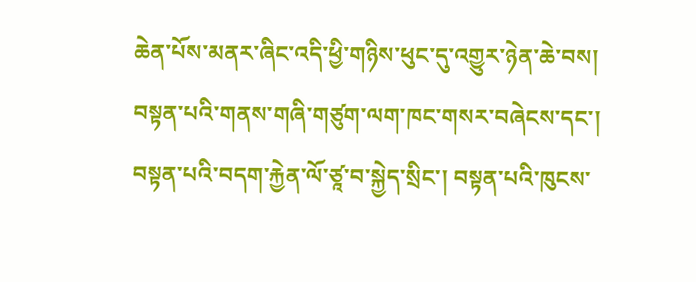ཆེན་པོས་མནར་ཞིང་འདི་ཕྱི་གཉིས་ཕུང་དུ་འགྱུར་ཉེན་ཆེ་བས། བསྟན་པའི་གནས་གཞི་གཙུག་ལག་ཁང་གསར་བཞེངས་དང་། བསྟན་པའི་བདག་རྐྱེན་ལོ་ཙཱ་བ་སྐྱེད་སྲིང་། བསྟན་པའི་ཁུངས་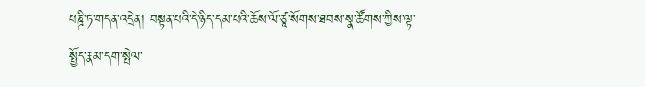པཎྜི་ཏ་གདན་འདྲེན། བསྟན་པའི་དེ་ཉིད་དམ་པའི་ཆོས་ལོ་ཙཱ་སོགས་ཐབས་སྣ་ཚོགས་ཀྱིས་ལྟ་སྤྱོད་རྣམ་དག་སྤེལ་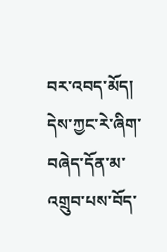བར་འབད་མོད། དེས་ཀྱང་རེ་ཞིག་བཞེད་དོན་མ་འགྲུབ་པས་བོད་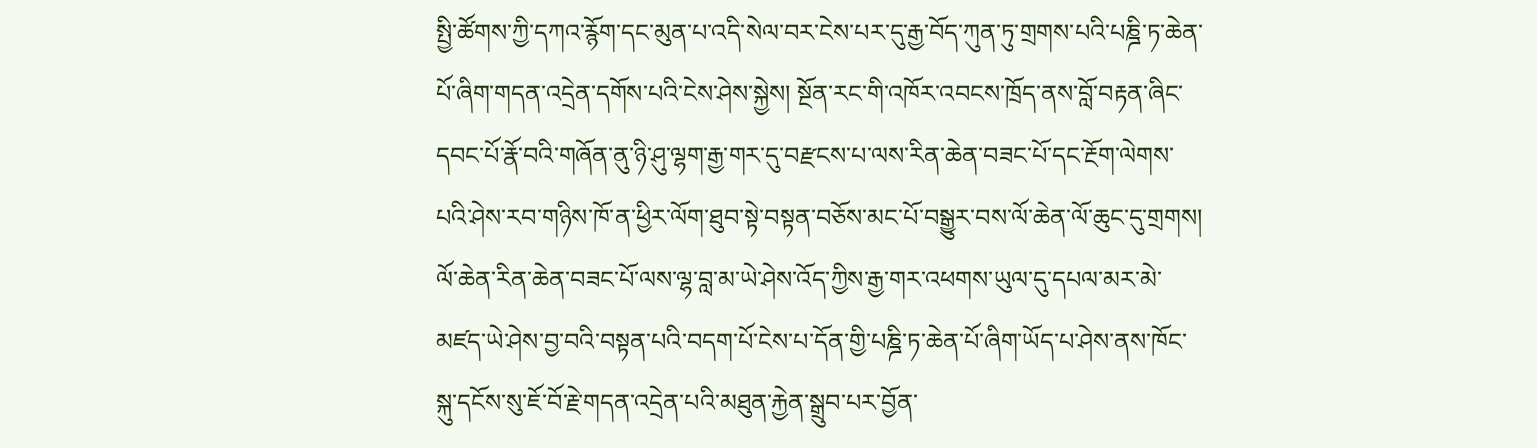སྤྱི་ཚོགས་ཀྱི་དཀའ་རྙོག་དང་མུན་པ་འདི་སེལ་བར་ངེས་པར་དུ་རྒྱ་བོད་ཀུན་ཏུ་གྲགས་པའི་པཎྜི་ཏ་ཆེན་པོ་ཞིག་གདན་འདྲེན་དགོས་པའི་ངེས་ཤེས་སྐྱེས། སྔོན་རང་གི་འཁོར་འབངས་ཁྲོད་ནས་བློ་བརྟན་ཞིང་དབང་པོ་རྣོ་བའི་གཞོན་ནུ་ཉི་ཤུ་ལྷག་རྒྱ་གར་དུ་བརྫངས་པ་ལས་རིན་ཆེན་བཟང་པོ་དང་རྔོག་ལེགས་པའི་ཤེས་རབ་གཉིས་ཁོ་ན་ཕྱིར་ལོག་ཐུབ་སྟེ་བསྟན་བཅོས་མང་པོ་བསྒྱུར་བས་ལོ་ཆེན་ལོ་ཆུང་དུ་གྲགས། ལོ་ཆེན་རིན་ཆེན་བཟང་པོ་ལས་ལྷ་བླ་མ་ཡེ་ཤེས་འོད་ཀྱིས་རྒྱ་གར་འཕགས་ཡུལ་དུ་དཔལ་མར་མེ་མཛད་ཡེ་ཤེས་བྱ་བའི་བསྟན་པའི་བདག་པོ་ངེས་པ་དོན་གྱི་པཎྜི་ཏ་ཆེན་པོ་ཞིག་ཡོད་པ་ཤེས་ནས་ཁོང་སྐུ་དངོས་སུ་ཇོ་བོ་རྗེ་གདན་འདྲེན་པའི་མཐུན་རྐྱེན་སྒྲུབ་པར་བྱོན་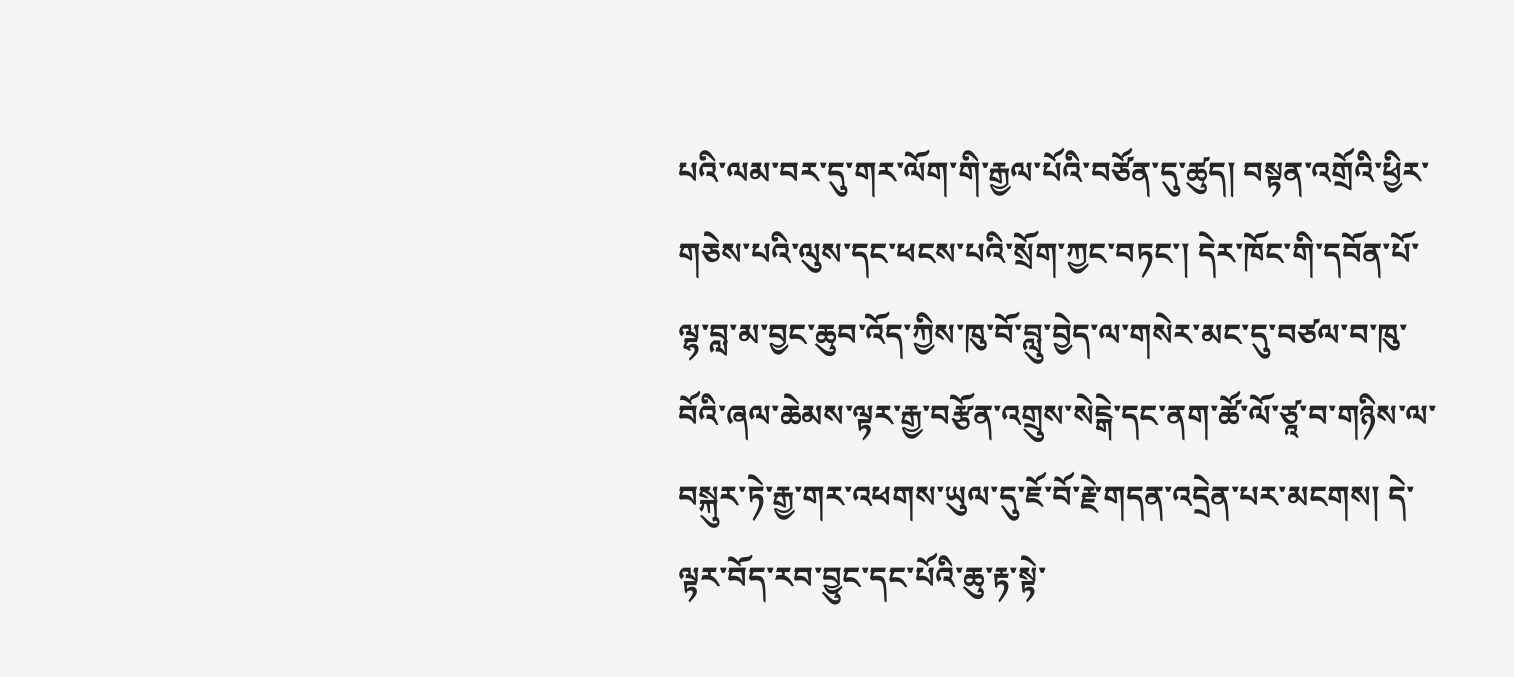པའི་ལམ་བར་དུ་གར་ལོག་གི་རྒྱལ་པོའི་བཙོན་དུ་ཚུད། བསྟན་འགྲོའི་ཕྱིར་གཅེས་པའི་ལུས་དང་ཕངས་པའི་སྲོག་ཀྱང་བཏང་། དེར་ཁོང་གི་དབོན་པོ་ལྷ་བླ་མ་བྱང་ཆུབ་འོད་ཀྱིས་ཁུ་བོ་བླུ་བྱེད་ལ་གསེར་མང་དུ་བཙལ་བ་ཁུ་བོའི་ཞལ་ཆེམས་ལྟར་རྒྱ་བརྩོན་འགྲུས་སེངྒེ་དང་ནག་ཚོ་ལོ་ཙཱ་བ་གཉིས་ལ་བསྐུར་ཏེ་རྒྱ་གར་འཕགས་ཡུལ་དུ་ཇོ་བོ་རྗེ་གདན་འདྲེན་པར་མངགས། དེ་ལྟར་བོད་རབ་བྱུང་དང་པོའི་ཆུ་རྟ་སྟེ་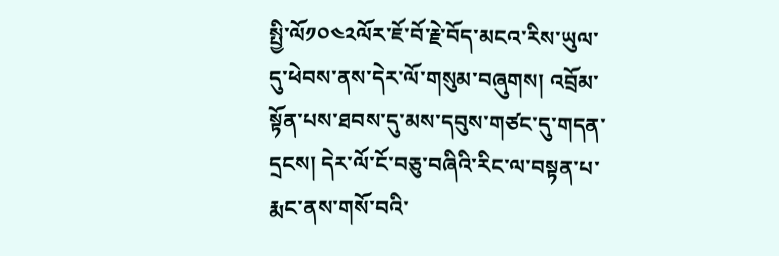སྤྱི་ལོ༡༠༤༢ལོར་ཇོ་བོ་རྗེ་བོད་མངའ་རིས་ཡུལ་དུ་ཕེབས་ནས་དེར་ལོ་གསུམ་བཞུགས། འབྲོམ་སྟོན་པས་ཐབས་དུ་མས་དབུས་གཙང་དུ་གདན་དྲངས། དེར་ལོ་ངོ་བཅུ་བཞིའི་རིང་ལ་བསྟན་པ་རྨང་ནས་གསོ་བའི་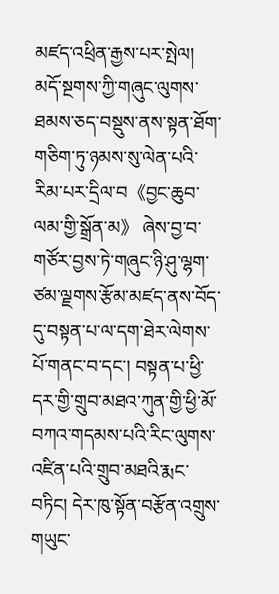མཛད་འཕྲིན་རྒྱས་པར་སྤེལ། མདོ་སྔགས་ཀྱི་གཞུང་ལུགས་ཐམས་ཅད་བསྡུས་ནས་སྟན་ཐོག་གཅིག་ཏུ་ཉམས་སུ་ལེན་པའི་རིམ་པར་དྲིལ་བ《བྱང་ཆུབ་ལམ་གྱི་སྒྲོན་མ》 ཞེས་བྱ་བ་གཙོར་བྱས་ཏེ་གཞུང་ཉི་ཤུ་ལྷག་ཙམ་ལྗགས་རྩོམ་མཛད་ནས་བོད་དུ་བསྟན་པ་ལ་དག་ཐེར་ལེགས་པོ་གནང་བ་དང་། བསྟན་པ་ཕྱི་དར་གྱི་གྲུབ་མཐའ་ཀུན་གྱི་ཕྱི་མོ་བཀའ་གདམས་པའི་རིང་ལུགས་འཛིན་པའི་གྲུབ་མཐའི་རྨང་བཏིང། དེར་ཁུ་སྟོན་བརྩོན་འགྲུས་གཡུང་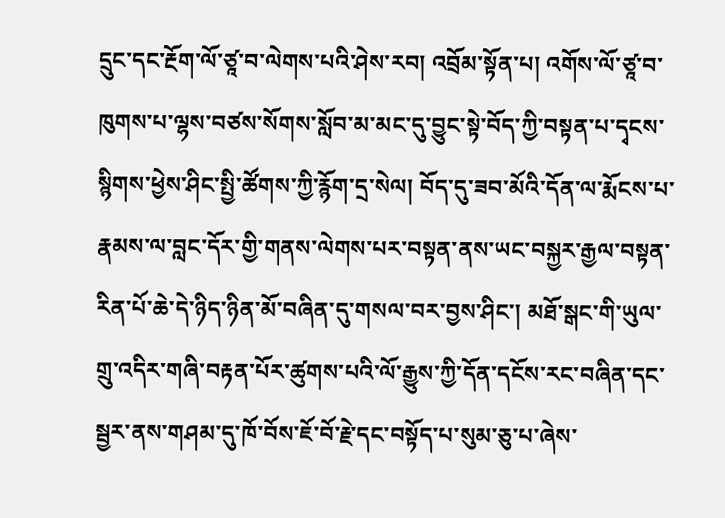དྲུང་དང་རྔོག་ལོ་ཙཱ་བ་ལེགས་པའི་ཤེས་རབ། འབྲོམ་སྟོན་པ། འགོས་ལོ་ཙཱ་བ་ཁུགས་པ་ལྷས་བཙས་སོགས་སློབ་མ་མང་དུ་བྱུང་སྟེ་བོད་ཀྱི་བསྟན་པ་དྭངས་སྙིགས་ཕྱེས་ཤིང་སྤྱི་ཚོགས་ཀྱི་རྙོག་དྲ་སེལ། བོད་དུ་ཟབ་མོའི་དོན་ལ་རྨོངས་པ་རྣམས་ལ་བླང་དོར་གྱི་གནས་ལེགས་པར་བསྟན་ནས་ཡང་བསྐྱར་རྒྱལ་བསྟན་རིན་པོ་ཆེ་དེ་ཉིད་ཉིན་མོ་བཞིན་དུ་གསལ་བར་བྱས་ཤིང་། མཐོ་སྒང་གི་ཡུལ་གྲུ་འདིར་གཞི་བརྟན་པོར་ཚུགས་པའི་ལོ་རྒྱུས་ཀྱི་དོན་དངོས་རང་བཞིན་དང་སྦྱར་ནས་གཤམ་དུ་ཁོ་བོས་ཇོ་བོ་རྗེ་དང་བསྟོད་པ་སུམ་ཅུ་པ་ཞེས་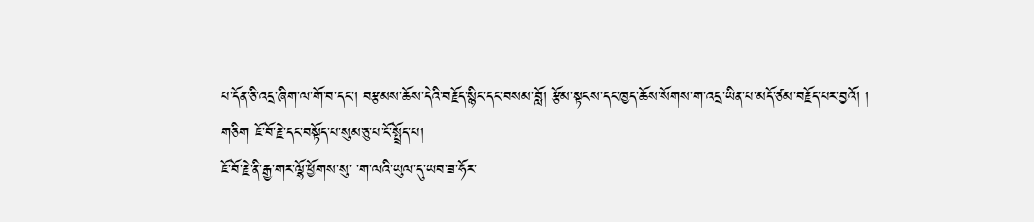པ་དོན་ཅི་འདྲ་ཞིག་ལ་གོ་བ་དང་། བརྩམས་ཆོས་དེའི་བརྗོད་སྙིང་དང་བསམ་བློ། རྩོམ་སྟངས་དང་ཁྱད་ཆོས་སོགས་ག་འདྲ་ཡིན་པ་མདོ་ཙམ་བརྗོད་པར་བྱའོ། །
གཅིག ཇོ་བོ་རྗེ་དང་བསྟོད་པ་སུམ་ཅུ་པ་ངོ་སྤྲོད་པ།
ཇོ་བོ་རྗེ་ནི་རྒྱ་གར་ལྷོ་ཕྱོགས་སུ་ ་ག་ལའི་ཡུལ་དུ་ཡབ་ཟ་ཧོར་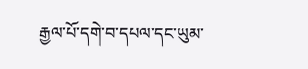རྒྱལ་པོ་དགེ་བ་དཔལ་དང་ཡུམ་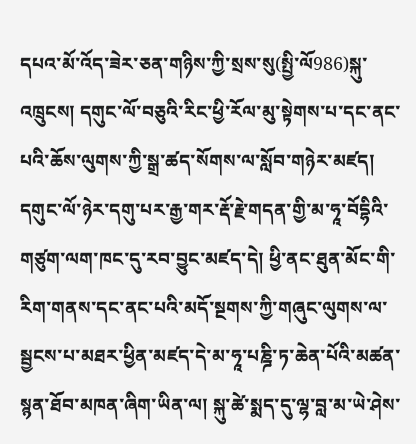དཔའ་མོ་འོད་ཟེར་ཅན་གཉིས་ཀྱི་སྲས་སུ(སྤྱི་ལོ986)སྐུ་འཁྲུངས། དགུང་ལོ་བཅུའི་རིང་ཕྱི་རོལ་མུ་སྟེགས་པ་དང་ནང་པའི་ཆོས་ལུགས་ཀྱི་སྒྲ་ཚད་སོགས་ལ་སློབ་གཉེར་མཛད། དགུང་ལོ་ཉེར་དགུ་པར་རྒྱ་གར་རྡོ་རྗེ་གདན་གྱི་མ་ཧཱ་བོདྷིའི་གཙུག་ལག་ཁང་དུ་རབ་བྱུང་མཛད་དེ། ཕྱི་ནང་ཐུན་མོང་གི་རིག་གནས་དང་ནང་པའི་མདོ་སྔགས་ཀྱི་གཞུང་ལུགས་ལ་སྦྱངས་པ་མཐར་ཕྱིན་མཛད་དེ་མ་ཧཱ་པཎྜི་ཏ་ཆེན་པོའི་མཚན་སྙན་ཐོབ་མཁན་ཞིག་ཡིན་ལ། སྐུ་ཚེ་སྨད་དུ་ལྷ་བླ་མ་ཡེ་ཤེས་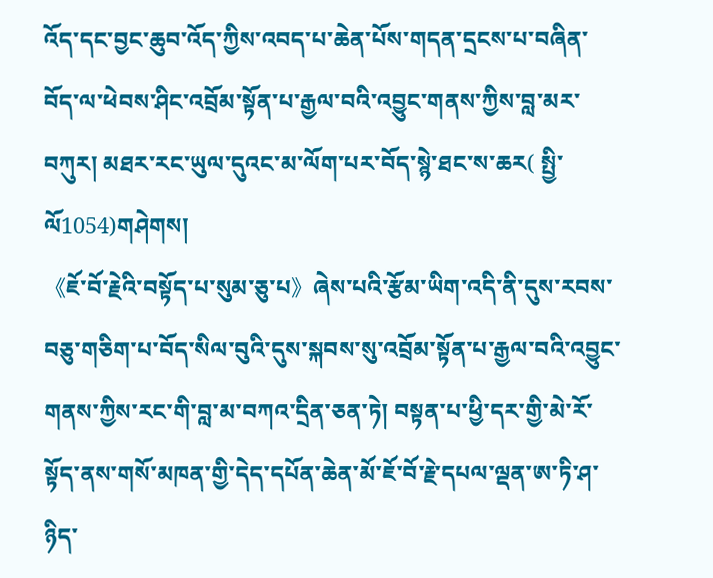འོད་དང་བྱང་ཆུབ་འོད་ཀྱིས་འབད་པ་ཆེན་པོས་གདན་དྲངས་པ་བཞིན་བོད་ལ་ཕེབས་ཤིང་འབྲོམ་སྟོན་པ་རྒྱལ་བའི་འབྱུང་གནས་ཀྱིས་བླ་མར་བཀུར། མཐར་རང་ཡུལ་དུའང་མ་ལོག་པར་བོད་སྙེ་ཐང་ས་ཆར( སྤྱི་ལོ1054)གཤེགས།
《ཇོ་བོ་རྗེའི་བསྟོད་པ་སུམ་ཅུ་པ》ཞེས་པའི་རྩོམ་ཡིག་འདི་ནི་དུས་རབས་བཅུ་གཅིག་པ་བོད་སིལ་བུའི་དུས་སྐབས་སུ་འབྲོམ་སྟོན་པ་རྒྱལ་བའི་འབྱུང་གནས་ཀྱིས་རང་གི་བླ་མ་བཀའ་དྲིན་ཅན་ཏེ། བསྟན་པ་ཕྱི་དར་གྱི་མེ་རོ་སྟོད་ནས་གསོ་མཁན་གྱི་དེད་དཔོན་ཆེན་མོ་ཇོ་བོ་རྗེ་དཔལ་ལྡན་ཨ་ཏི་ཤ་ཉིད་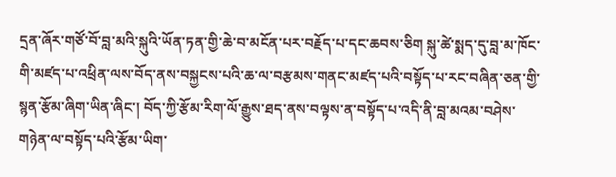དྲན་ཞོར་གཙོ་བོ་བླ་མའི་སྐུའི་ཡོན་ཏན་གྱི་ཆེ་བ་མངོན་པར་བརྗོད་པ་དང་ཆབས་ཅིག སྐུ་ཚེ་སྨད་དུ་བླ་མ་ཁོང་གི་མཛད་པ་འཕྲིན་ལས་བོད་ནས་བསྐྱངས་པའི་ཆ་ལ་བརྩམས་གནང་མཛད་པའི་བསྟོད་པ་རང་བཞིན་ཅན་གྱི་སྙན་རྩོམ་ཞིག་ཡིན་ཞིང་། བོད་ཀྱི་རྩོམ་རིག་ལོ་རྒྱུས་ཐད་ནས་བལྟས་ན་བསྟོད་པ་འདི་ནི་བླ་མའམ་བཤེས་གཉེན་ལ་བསྟོད་པའི་རྩོམ་ཡིག་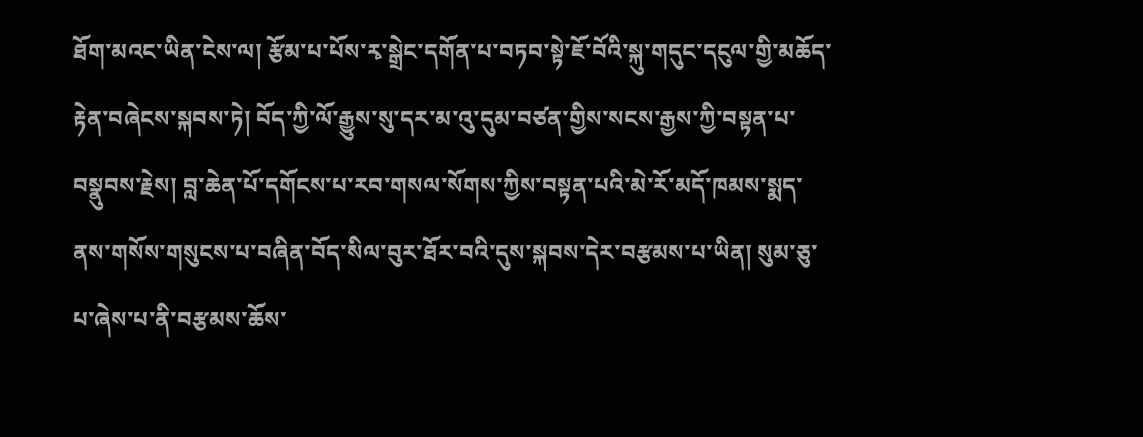ཐོག་མའང་ཡིན་ངེས་ལ། རྩོམ་པ་པོས་རྭ་སྒྲེང་དགོན་པ་བཏབ་སྟེ་ཇོ་བོའི་སྐུ་གདུང་དངུལ་གྱི་མཆོད་རྟེན་བཞེངས་སྐབས་ཏེ། བོད་ཀྱི་ལོ་རྒྱུས་སུ་དར་མ་འུ་དུམ་བཙན་གྱིས་སངས་རྒྱས་ཀྱི་བསྟན་པ་བསྣུབས་རྗེས། བླ་ཆེན་པོ་དགོངས་པ་རབ་གསལ་སོགས་ཀྱིས་བསྟན་པའི་མེ་རོ་མདོ་ཁམས་སྨད་ནས་གསོས་གསུངས་པ་བཞིན་བོད་སིལ་བུར་ཐོར་བའི་དུས་སྐབས་དེར་བརྩམས་པ་ཡིན། སུམ་ཅུ་པ་ཞེས་པ་ནི་བརྩམས་ཆོས་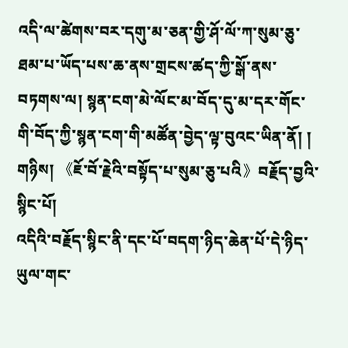འདི་ལ་ཚེགས་བར་དགུ་མ་ཅན་གྱི་ཤོ་ལོ་ཀ་སུམ་ཅུ་ཐམ་པ་ཡོད་པས་ཆ་ནས་གྲངས་ཚད་ཀྱི་སྒོ་ནས་བཏགས་ལ། སྙན་ངག་མེ་ལོང་མ་བོད་དུ་མ་དར་གོང་གི་བོད་ཀྱི་སྙན་ངག་གི་མཚོན་བྱེད་ལྟ་བུའང་ཡིན་ནོ། །
གཉིས། 《ཇོ་བོ་རྗེའི་བསྟོད་པ་སུམ་ཅུ་པའི》བརྗོད་བྱའི་སྙིང་པོ།
འདིའི་བརྗོད་སྙིང་ནི་དང་པོ་བདག་ཉིད་ཆེན་པོ་དེ་ཉིད་ཡུལ་གང་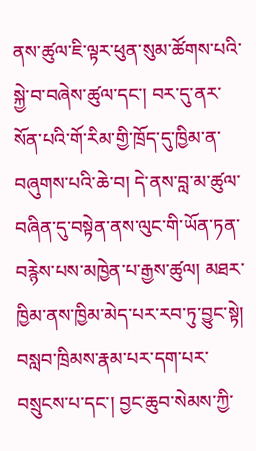ནས་ཚུལ་ཇི་ལྟར་ཕུན་སུམ་ཚོགས་པའི་སྐྱེ་བ་བཞེས་ཚུལ་དང་། བར་དུ་ནར་སོན་པའི་གོ་རིམ་གྱི་ཁྲོད་དུ་ཁྱིམ་ན་བཞུགས་པའི་ཆེ་བ། དེ་ནས་བླ་མ་ཚུལ་བཞིན་དུ་བསྟེན་ནས་ལུང་གི་ཡོན་ཏན་བརྙེས་པས་མཁྱེན་པ་རྒྱས་ཚུལ། མཐར་ཁྱིམ་ནས་ཁྱིམ་མེད་པར་རབ་ཏུ་བྱུང་སྟེ། བསླབ་ཁྲིམས་རྣམ་པར་དག་པར་བསྲུངས་པ་དང་། བྱང་ཆུབ་སེམས་ཀྱི་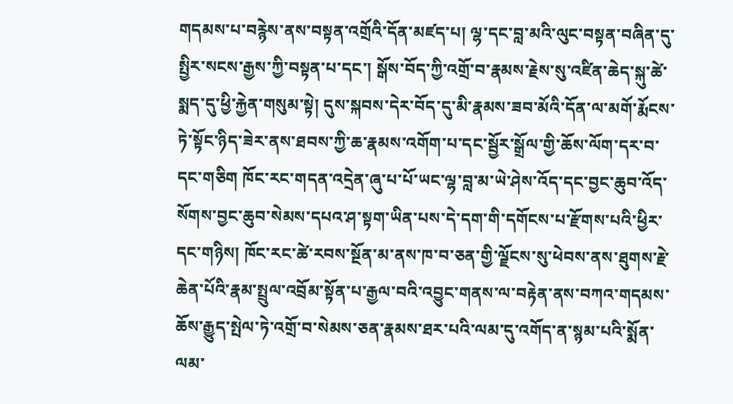གདམས་པ་བརྙེས་ནས་བསྟན་འགྲོའི་དོན་མཛད་པ། ལྷ་དང་བླ་མའི་ལུང་བསྟན་བཞིན་དུ་སྤྱིར་སངས་རྒྱས་ཀྱི་བསྟན་པ་དང་། སྒོས་བོད་ཀྱི་འགྲོ་བ་རྣམས་རྗེས་སུ་འཛིན་ཆེད་སྐུ་ཚེ་སྨད་དུ་ཕྱི་རྐྱེན་གསུམ་སྟེ། དུས་སྐབས་དེར་བོད་དུ་མི་རྣམས་ཟབ་མོའི་དོན་ལ་མགོ་རྨོངས་ཏེ་སྟོང་ཉིད་ཟེར་ནས་ཐབས་ཀྱི་ཆ་རྣམས་འགོག་པ་དང་སྦྱོར་སྒྲོལ་གྱི་ཆོས་ལོག་དར་བ་དང་གཅིག ཁོང་རང་གདན་འདྲེན་ཞུ་པ་པོ་ཡང་ལྷ་བླ་མ་ཡེ་ཤེས་འོད་དང་བྱང་ཆུབ་འོད་སོགས་བྱང་ཆུབ་སེམས་དཔའ་ཤ་སྟག་ཡིན་པས་དེ་དག་གི་དགོངས་པ་རྫོགས་པའི་ཕྱིར་དང་གཉིས། ཁོང་རང་ཚེ་རབས་སྔོན་མ་ནས་ཁ་བ་ཅན་གྱི་ལྗོངས་སུ་ཕེབས་ནས་ཐུགས་རྗེ་ཆེན་པོའི་རྣམ་སྤྲུལ་འབྲོམ་སྟོན་པ་རྒྱལ་བའི་འབྱུང་གནས་ལ་བརྟེན་ནས་བཀའ་གདམས་ཆོས་རྒྱུད་སྤེལ་ཏེ་འགྲོ་བ་སེམས་ཅན་རྣམས་ཐར་པའི་ལམ་དུ་འགོད་ན་སྙམ་པའི་སྨོན་ལམ་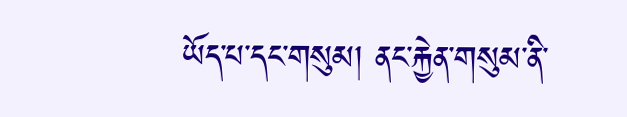ཡོད་པ་དང་གསུམ། ནང་རྐྱེན་གསུམ་ནི་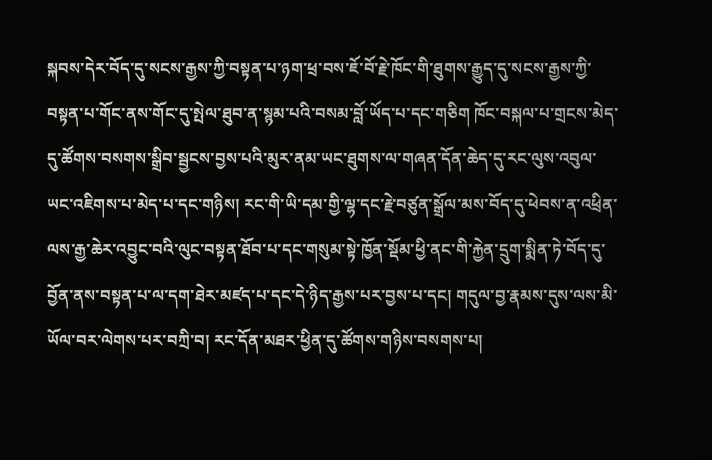སྐབས་དེར་བོད་དུ་སངས་རྒྱས་ཀྱི་བསྟན་པ་ཉག་ཕྲ་བས་ཇོ་བོ་རྗེ་ཁོང་གི་ཐུགས་རྒྱུད་དུ་སངས་རྒྱས་ཀྱི་བསྟན་པ་གོང་ནས་གོང་དུ་སྤེལ་ཐུབ་ན་སྙམ་པའི་བསམ་བློ་ཡོད་པ་དང་གཅིག ཁོང་བསྐལ་པ་གྲངས་མེད་དུ་ཚོགས་བསགས་སྒྲིབ་སྦྱངས་བྱས་པའི་མུར་ནམ་ཡང་ཐུགས་ལ་གཞན་དོན་ཆེད་དུ་རང་ལུས་འབུལ་ཡང་འཇིགས་པ་མེད་པ་དང་གཉིས། རང་གི་ཡི་དམ་གྱི་ལྷ་དང་རྗེ་བཙུན་སྒྲོལ་མས་བོད་དུ་ཕེབས་ན་འཕྲིན་ལས་རྒྱ་ཆེར་འབྱུང་བའི་ལུང་བསྟན་ཐོབ་པ་དང་གསུམ་སྟེ་ཁྱོན་སྡོམ་ཕྱི་ནང་གི་རྐྱེན་དྲུག་སྨིན་ཏེ་བོད་དུ་བྱོན་ནས་བསྟན་པ་ལ་དག་ཐེར་མཛད་པ་དང་དེ་ཉིད་རྒྱས་པར་བྱས་པ་དང། གདུལ་བྱ་རྣམས་དུས་ལས་མི་ཡོལ་བར་ལེགས་པར་བཀྲི་བ། རང་དོན་མཐར་ཕྱིན་དུ་ཚོགས་གཉིས་བསགས་པ།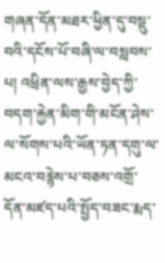གཞན་དོན་མཐར་ཕྱིན་དུ་བསྡུ་བའི་དངོས་པོ་བཞི་ལ་བསླབས་པ། འཕྲིན་ལས་རྒྱས་བྱེད་ཀྱི་བདག་རྐྱེན་མིག་གི་མངོན་ཤེས་ལ་སོགས་པའི་ཡོན་ཏན་དགུ་ལ་མངའ་བརྙེས་པ་བཅས་འགྲོ་དོན་མཛད་པའི་སྤྱོད་བཟང་རྨད་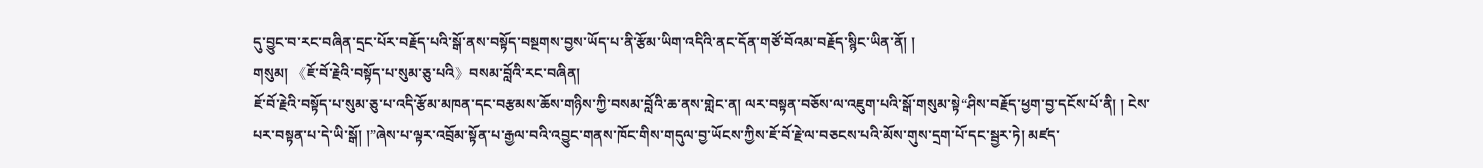དུ་བྱུང་བ་རང་བཞིན་དྲང་པོར་བརྗོད་པའི་སྒོ་ནས་བསྟོད་བསྔགས་བྱས་ཡོད་པ་ནི་རྩོམ་ཡིག་འདིའི་ནང་དོན་གཙོ་བོའམ་བརྗོད་སྙིང་ཡིན་ནོ། །
གསུམ། 《ཇོ་བོ་རྗེའི་བསྟོད་པ་སུམ་ཅུ་པའི》བསམ་བློའི་རང་བཞིན།
ཇོ་བོ་རྗེའི་བསྟོད་པ་སུམ་ཅུ་པ་འདི་རྩོམ་མཁན་དང་བརྩམས་ཆོས་གཉིས་ཀྱི་བསམ་བློའི་ཆ་ནས་གླེང་ན། ལར་བསྟན་བཅོས་ལ་འཇུག་པའི་སྒོ་གསུམ་སྟེ“ཤིས་བརྗོད་ཕྱག་བྱ་དངོས་པོ་ནི། ། ངེས་པར་བསྟན་པ་དེ་ཡི་སྒོ། །”ཞེས་པ་ལྟར་འབྲོམ་སྟོན་པ་རྒྱལ་བའི་འབྱུང་གནས་ཁོང་གིས་གདུལ་བྱ་ཡོངས་ཀྱིས་ཇོ་བོ་རྗེ་ལ་བཅངས་པའི་མོས་གུས་དྲག་པོ་དང་སྦྱར་ཏེ། མཛད་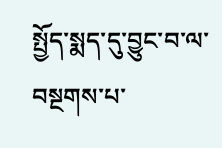སྤྱོད་སྨད་དུ་བྱུང་བ་ལ་བསྔགས་པ་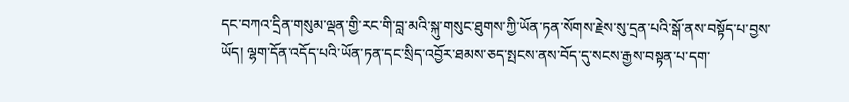དང་བཀའ་དྲིན་གསུམ་ལྡན་གྱི་རང་གི་བླ་མའི་སྐུ་གསུང་ཐུགས་ཀྱི་ཡོན་ཏན་སོགས་རྗེས་སུ་དྲན་པའི་སྒོ་ནས་བསྟོད་པ་བྱས་ཡོད། ལྷག་དོན་འདོད་པའི་ཡོན་ཏན་དང་སྲིད་འབྱོར་ཐམས་ཅད་སྤངས་ནས་བོད་དུ་སངས་རྒྱས་བསྟན་པ་དག་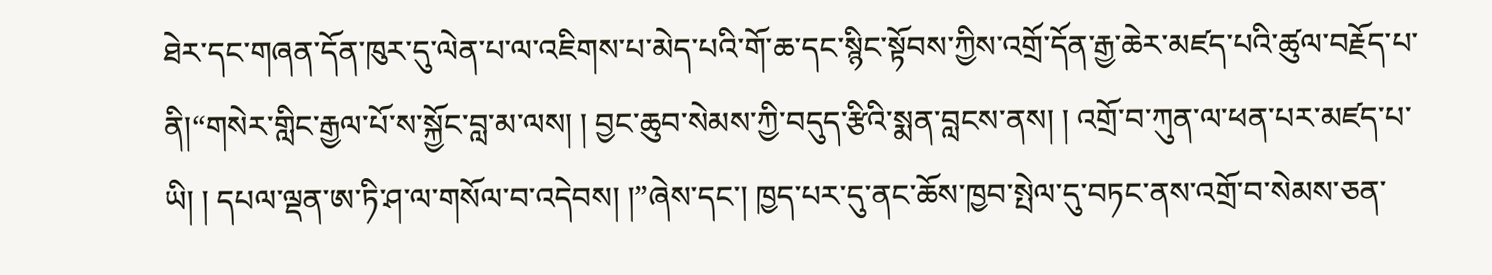ཐེར་དང་གཞན་དོན་ཁུར་དུ་ལེན་པ་ལ་འཇིགས་པ་མེད་པའི་གོ་ཆ་དང་སྙིང་སྟོབས་ཀྱིས་འགྲོ་དོན་རྒྱ་ཆེར་མཛད་པའི་ཚུལ་བརྗོད་པ་ནི།“གསེར་གླིང་རྒྱལ་པོ་ས་སྐྱོང་བླ་མ་ལས། ། བྱང་ཆུབ་སེམས་ཀྱི་བདུད་རྩིའི་སྨན་བླངས་ནས། ། འགྲོ་བ་ཀུན་ལ་ཕན་པར་མཛད་པ་ཡི། ། དཔལ་ལྡན་ཨ་ཏི་ཤ་ལ་གསོལ་བ་འདེབས། །”ཞེས་དང་། ཁྱད་པར་དུ་ནང་ཆོས་ཁྱབ་སྤེལ་དུ་བཏང་ནས་འགྲོ་བ་སེམས་ཅན་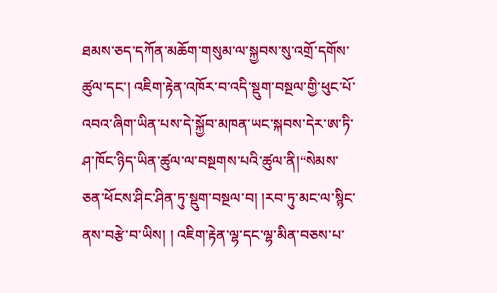ཐམས་ཅད་དཀོན་མཆོག་གསུམ་ལ་སྐྱབས་སུ་འགྲོ་དགོས་ཚུལ་དང་། འཇིག་རྟེན་འཁོར་བ་འདི་སྡུག་བསྔལ་གྱི་ཕུང་པོ་འབའ་ཞིག་ཡིན་པས་དེ་སྐྱོབ་མཁན་ཡང་སྐབས་དེར་ཨ་ཏི་ཤ་ཁོང་ཉིད་ཡིན་ཚུལ་ལ་བསྔགས་པའི་ཚུལ་ནི།“སེམས་ཅན་ཕོངས་ཤིང་ཤིན་ཏུ་སྡུག་བསྔལ་བ། །རབ་ཏུ་མང་ལ་སྙིང་ནས་བརྩེ་བ་ཡིས། ། འཇིག་རྟེན་ལྷ་དང་ལྷ་མིན་བཅས་པ་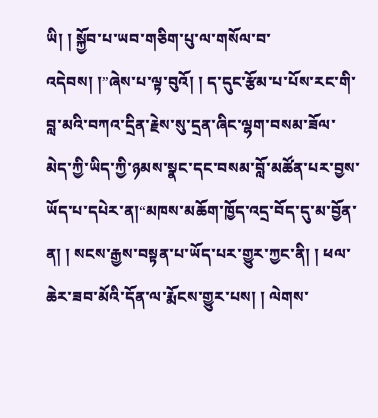ཡི། ། སྐྱོབ་པ་ཡབ་གཅིག་པུ་ལ་གསོལ་བ་འདེབས། །”ཞེས་པ་ལྟ་བུའོ། ། ད་དུང་རྩོམ་པ་པོས་རང་གི་བླ་མའི་བཀའ་དྲིན་རྗེས་སུ་དྲན་ཞིང་ལྷག་བསམ་ཟོལ་མེད་ཀྱི་ཡིད་ཀྱི་ཉམས་སྣང་དང་བསམ་བློ་མཚོན་པར་བྱས་ཡོད་པ་དཔེར་ན།“མཁས་མཆོག་ཁྱོད་འདྲ་བོད་དུ་མ་བྱོན་ན། ། སངས་རྒྱས་བསྟན་པ་ཡོད་པར་གྱུར་ཀྱང་ནི། ། ཕལ་ཆེར་ཟབ་མོའི་དོན་ལ་རྨོངས་གྱུར་པས། ། ལེགས་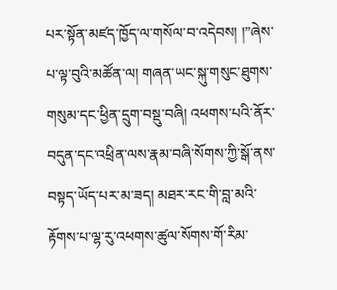པར་སྟོན་མཛད་ཁྱོད་ལ་གསོལ་བ་འདེབས། །”ཞེས་པ་ལྟ་བུའི་མཚོན་ལ། གཞན་ཡང་སྐུ་གསུང་ཐུགས་གསུམ་དང་ཕྱིན་དྲུག་བསྡུ་བཞི། འཕགས་པའི་ནོར་བདུན་དང་འཕྲིན་ལས་རྣམ་བཞི་སོགས་ཀྱི་སྒོ་ནས་བསྟད་ཡོད་པར་མ་ཟད། མཐར་རང་གི་བླ་མའི་རྟོགས་པ་ལྷ་རུ་འཕགས་ཚུལ་སོགས་གོ་རིམ་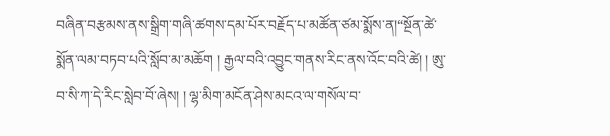བཞིན་བརྩམས་ནས་སྒྲིག་གཞི་ཚགས་དམ་པོར་བརྗོད་པ་མཚོན་ཙམ་སྨོས་ན།“སྔོན་ཚེ་སྨོན་ལམ་བཏབ་པའི་སློབ་མ་མཆོག ། རྒྱལ་བའི་འབྱུང་གནས་རིང་ནས་འོང་བའི་ཚེ། ། ཨུ་བ་སི་ཀ་དེ་རིང་སླེབ་བོ་ཞེས། ། ལྷ་མིག་མངོན་ཤེས་མངའ་ལ་གསོལ་བ་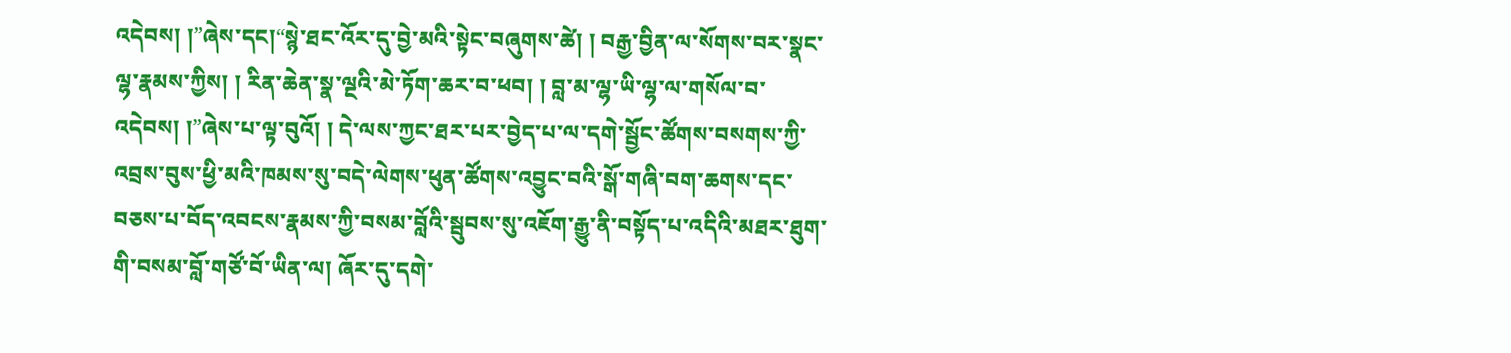འདེབས། །”ཞེས་དང།“སྙེ་ཐང་འོར་དུ་བྱེ་མའི་སྟེང་བཞུགས་ཚེ། ། བརྒྱ་བྱིན་ལ་སོགས་བར་སྣང་ལྷ་རྣམས་ཀྱིས། ། རིན་ཆེན་སྣ་ལྔའི་མེ་ཏོག་ཆར་བ་ཕབ། ། བླ་མ་ལྷ་ཡི་ལྷ་ལ་གསོལ་བ་འདེབས། །”ཞེས་པ་ལྟ་བུའོ། ། དེ་ལས་ཀྱང་ཐར་པར་བྱེད་པ་ལ་དགེ་སྦྱོང་ཚོགས་བསགས་ཀྱི་འབྲས་བུས་ཕྱི་མའི་ཁམས་སུ་བདེ་ལེགས་ཕུན་ཚོགས་འབྱུང་བའི་སྒོ་གཞི་བག་ཆགས་དང་བཅས་པ་བོད་འབངས་རྣམས་ཀྱི་བསམ་བློའི་སྦུབས་སུ་འཇོག་རྒྱུ་ནི་བསྟོད་པ་འདིའི་མཐར་ཐུག་གི་བསམ་བློ་གཙོ་བོ་ཡིན་ལ། ཞོར་དུ་དགེ་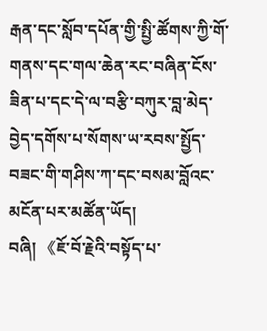རྒན་དང་སློབ་དཔོན་གྱི་སྤྱི་ཚོགས་ཀྱི་གོ་གནས་དང་གལ་ཆེན་རང་བཞིན་ངོས་ཟིན་པ་དང་དེ་ལ་བརྩི་བཀུར་བླ་མེད་བྱེད་དགོས་པ་སོགས་ཡ་རབས་སྤྱོད་བཟང་གི་གཤིས་ཀ་དང་བསམ་བློའང་མངོན་པར་མཚོན་ཡོད།
བཞི། 《ཇོ་བོ་རྗེའི་བསྟོད་པ་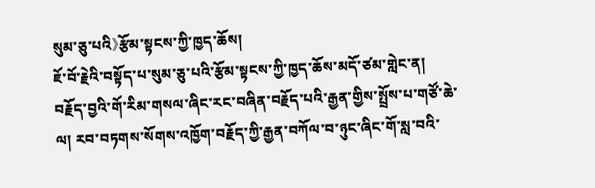སུམ་ཅུ་པའི》རྩོམ་སྟངས་ཀྱི་ཁྱད་ཆོས།
ཇོ་བོ་རྗེའི་བསྟོད་པ་སུམ་ཅུ་པའི་རྩོམ་སྟངས་ཀྱི་ཁྱད་ཆོས་མདོ་ཙམ་གླེང་ན། བརྗོད་བྱའི་གོ་རིམ་གསལ་ཞིང་རང་བཞིན་བརྗོད་པའི་རྒྱན་གྱིས་སྤྲོས་པ་གཙོ་ཆེ་ལ། རབ་བཏགས་སོགས་འཁྱོག་བརྗོད་ཀྱི་རྒྱན་བཀོལ་བ་ཉུང་ཞིང་གོ་སླ་བའི་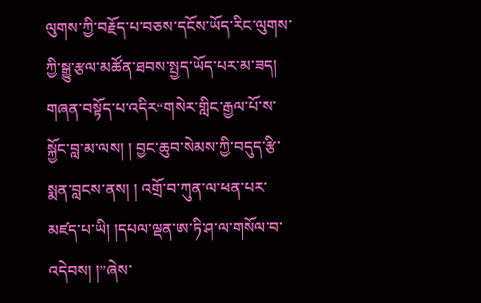ལུགས་ཀྱི་བརྗོད་པ་བཅས་དངོས་ཡོད་རིང་ལུགས་ཀྱི་སྒྱུ་རྩལ་མཚོན་ཐབས་སྤྱད་ཡོད་པར་མ་ཟད། གཞན་བསྟོད་པ་འདིར“གསེར་གླིང་རྒྱལ་པོ་ས་སྐྱོང་བླ་མ་ལས། ། བྱང་ཆུབ་སེམས་ཀྱི་བདུད་རྩི་སྨན་བླངས་ནས། ། འགྲོ་བ་ཀུན་ལ་ཕན་པར་མཛད་པ་ཡི། །དཔལ་ལྡན་ཨ་ཏི་ཤ་ལ་གསོལ་བ་འདེབས། །”ཞེས་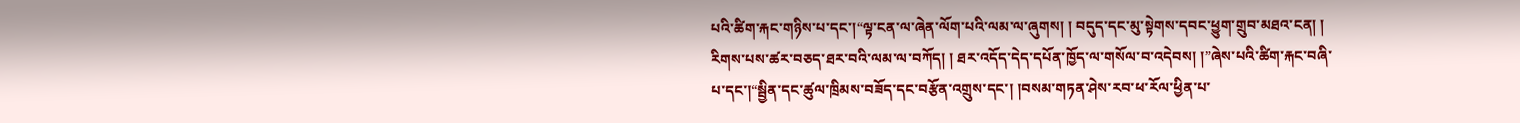པའི་ཚིག་རྐང་གཉིས་པ་དང་།“ལྟ་ངན་ལ་ཞེན་ལོག་པའི་ལམ་ལ་ཞུགས། ། བདུད་དང་མུ་སྟེགས་དབང་ཕྱུག་གྲུབ་མཐའ་ངན། ། རིགས་པས་ཚར་བཅད་ཐར་བའི་ལམ་ལ་བཀོད། ། ཐར་འདོད་དེད་དཔོན་ཁྱོད་ལ་གསོལ་བ་འདེབས། །”ཞེས་པའི་ཚིག་རྐང་བཞི་པ་དང་།“སྦྱིན་དང་ཚུལ་ཁྲིམས་བཟོད་དང་བརྩོན་འགྲུས་དང་། །བསམ་གཏན་ཤེས་རབ་ཕ་རོལ་ཕྱིན་པ་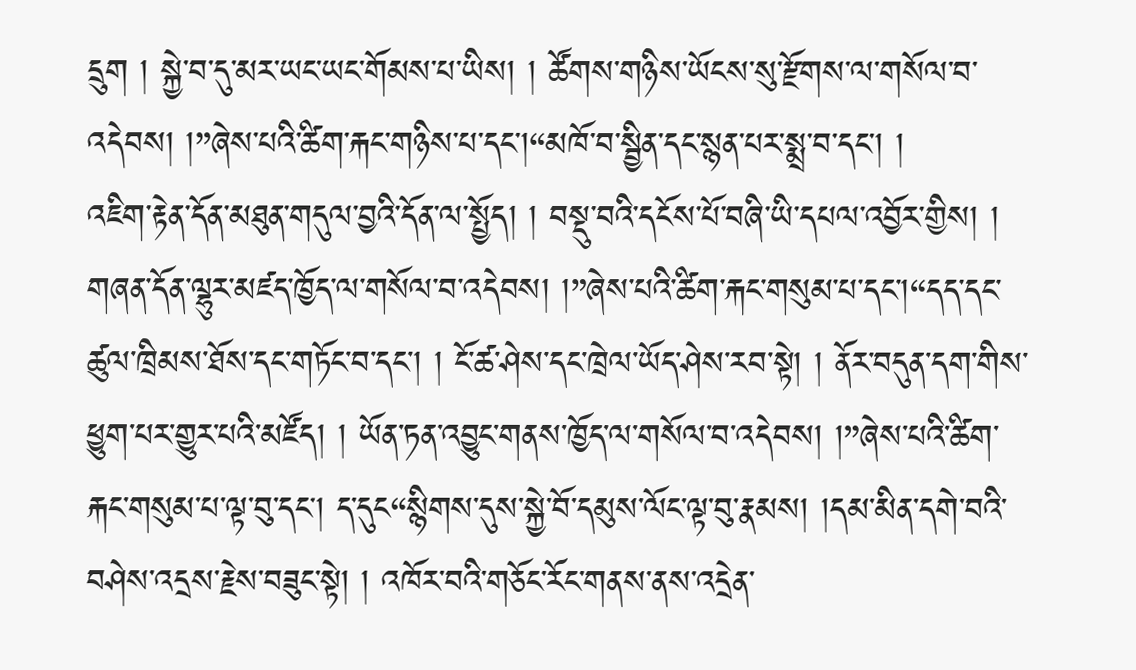དྲུག ། སྐྱེ་བ་དུ་མར་ཡང་ཡང་གོམས་པ་ཡིས། ། ཚོགས་གཉིས་ཡོངས་སུ་རྫོགས་ལ་གསོལ་བ་འདེབས། །”ཞེས་པའི་ཚིག་རྐང་གཉིས་པ་དང་།“མཁོ་བ་སྦྱིན་དང་སྙན་པར་སྨྲ་བ་དང་། །
འཇིག་རྟེན་དོན་མཐུན་གདུལ་བྱའི་དོན་ལ་སྤྱོད། ། བསྡུ་བའི་དངོས་པོ་བཞི་ཡི་དཔལ་འབྱོར་གྱིས། ། གཞན་དོན་ལྷུར་མཛད་ཁྱོད་ལ་གསོལ་བ་འདེབས། །”ཞེས་པའི་ཚིག་རྐང་གསུམ་པ་དང་།“དད་དང་ཚུལ་ཁྲིམས་ཐོས་དང་གཏོང་བ་དང་། ། ངོ་ཚ་ཤེས་དང་ཁྲེལ་ཡོད་ཤེས་རབ་སྟེ། ། ནོར་བདུན་དག་གིས་ཕྱུག་པར་གྱུར་པའི་མཛོད། ། ཡོན་ཏན་འབྱུང་གནས་ཁྱོད་ལ་གསོལ་བ་འདེབས། །”ཞེས་པའི་ཚིག་རྐང་གསུམ་པ་ལྟ་བུ་དང། ད་དུང“སྙིགས་དུས་སྐྱེ་བོ་དམུས་ལོང་ལྟ་བུ་རྣམས། །དམ་མིན་དགེ་བའི་བཤེས་འདྲས་རྗེས་བཟུང་སྟེ། ། འཁོར་བའི་གཅོང་རོང་གནས་ནས་འདྲེན་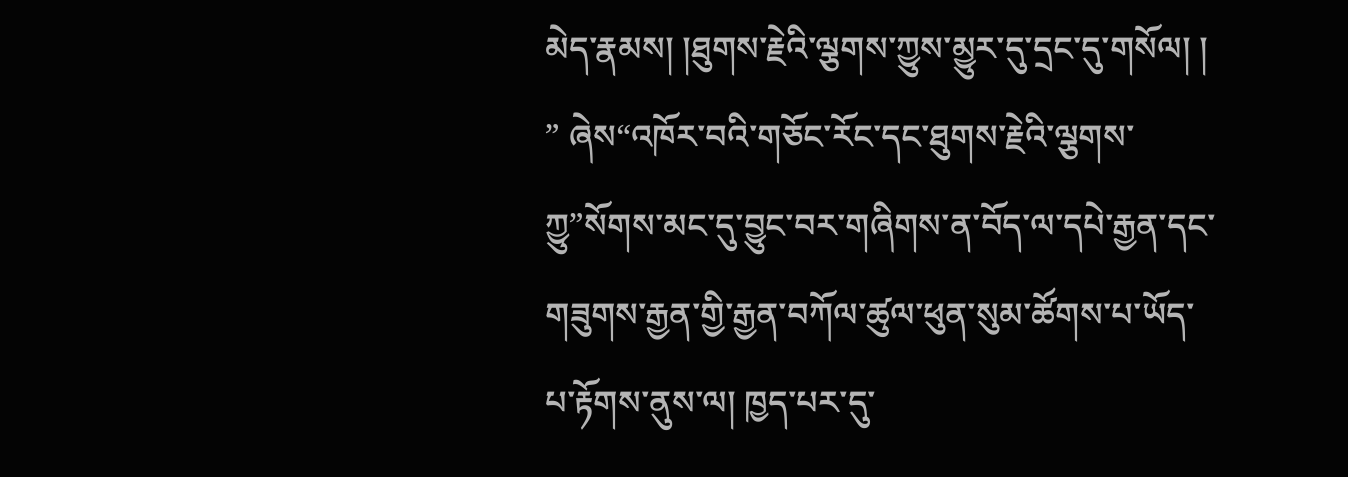མེད་རྣམས། །ཐུགས་རྗེའི་ལྕགས་ཀྱུས་མྱུར་དུ་དྲང་དུ་གསོལ། ། ” ཞེས“འཁོར་བའི་གཅོང་རོང་དང་ཐུགས་རྗེའི་ལྕགས་ཀྱུ”སོགས་མང་དུ་བྱུང་བར་གཞིགས་ན་བོད་ལ་དཔེ་རྒྱན་དང་གཟུགས་རྒྱན་གྱི་རྒྱན་བཀོལ་ཚུལ་ཕུན་སུམ་ཚོགས་པ་ཡོད་པ་རྟོགས་ནུས་ལ། ཁྱད་པར་དུ་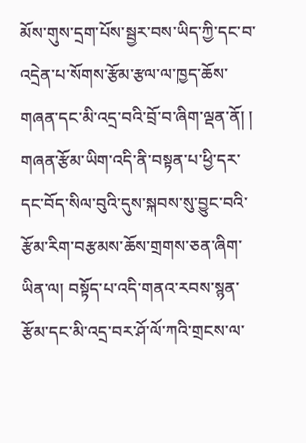མོས་གུས་དྲག་པོས་སྦྱར་བས་ཡིད་ཀྱི་དང་བ་འདྲེན་པ་སོགས་རྩོམ་རྩལ་ལ་ཁྱད་ཆོས་གཞན་དང་མི་འདྲ་བའི་བྲོ་བ་ཞིག་ལྡན་ནོ། །
གཞན་རྩོམ་ཡིག་འདི་ནི་བསྟན་པ་ཕྱི་དར་དང་བོད་སིལ་བུའི་དུས་སྐབས་སུ་བྱུང་བའི་རྩོམ་རིག་བརྩམས་ཆོས་གྲགས་ཅན་ཞིག་ཡིན་ལ། བསྟོད་པ་འདི་གནའ་རབས་སྙན་རྩོམ་དང་མི་འདྲ་བར་ཤོ་ལོ་ཀའི་གྲངས་ལ་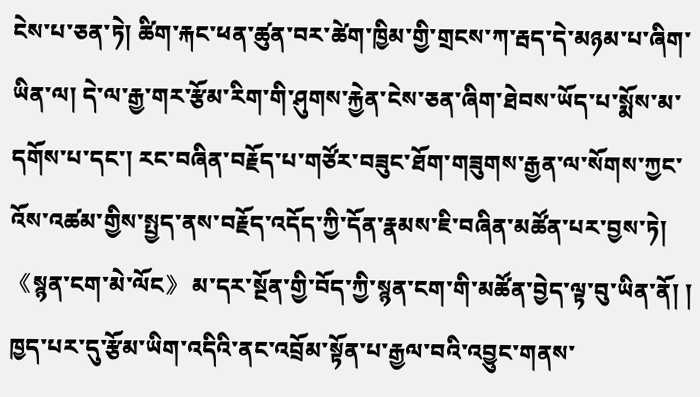ངེས་པ་ཅན་ཏེ། ཚིག་རྐང་ཕན་ཚུན་བར་ཚེག་ཁྱིམ་གྱི་གྲངས་ཀ་རྦད་དེ་མཉམ་པ་ཞིག་ཡིན་ལ། དེ་ལ་རྒྱ་གར་རྩོམ་རིག་གི་ཤུགས་རྐྱེན་ངེས་ཅན་ཞིག་ཐེབས་ཡོད་པ་སྨོས་མ་དགོས་པ་དང་། རང་བཞིན་བརྗོད་པ་གཙོར་བཟུང་ཐོག་གཟུགས་རྒྱན་ལ་སོགས་ཀྱང་འོས་འཚམ་གྱིས་སྤྱད་ནས་བརྗོད་འདོད་ཀྱི་དོན་རྣམས་ཇི་བཞིན་མཚོན་པར་བྱས་ཏེ། 《སྙན་ངག་མེ་ལོང》 མ་དར་སྔོན་གྱི་བོད་ཀྱི་སྙན་ངག་གི་མཚོན་བྱེད་ལྟ་བུ་ཡིན་ནོ། །
ཁྱད་པར་དུ་རྩོམ་ཡིག་འདིའི་ནང་འབྲོམ་སྟོན་པ་རྒྱལ་བའི་འབྱུང་གནས་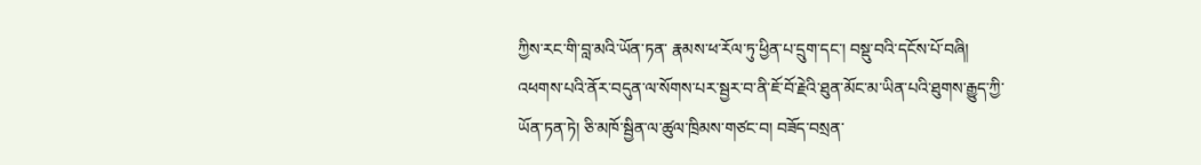ཀྱིས་རང་གི་བླ་མའི་ཡོན་ཏན་ རྣམས་ཕ་རོལ་ཏུ་ཕྱིན་པ་དྲུག་དང་། བསྡུ་བའི་དངོས་པོ་བཞི། འཕགས་པའི་ནོར་བདུན་ལ་སོགས་པར་སྦྱར་བ་ནི་ཇོ་བོ་རྗེའི་ཐུན་མོང་མ་ཡིན་པའི་ཐུགས་རྒྱུད་ཀྱི་ཡོན་ཏན་ཏེ། ཅི་མཁོ་སྦྱིན་ལ་ཚུལ་ཁྲིམས་གཙང་བ། བཟོད་བསྲན་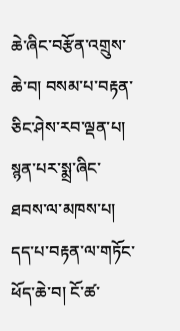ཆེ་ཞིང་བརྩོན་འགྲུས་ཆེ་བ། བསམ་པ་བརྟན་ཅིང་ཤེས་རབ་ལྡན་པ། སྙན་པར་སྨྲ་ཞིང་ཐབས་ལ་མཁས་པ། དད་པ་བརྟན་ལ་གཏོང་ཕོད་ཆེ་བ། ངོ་ཚ་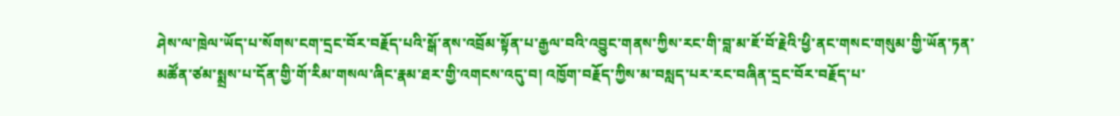ཤེས་ལ་ཁྲེལ་ཡོད་པ་སོགས་ངག་དྲང་བོར་བརྗོད་པའི་སྒོ་ནས་འབྲོམ་སྟོན་པ་རྒྱལ་བའི་འབྱུང་གནས་ཀྱིས་རང་གི་བླ་མ་ཇོ་བོ་རྗེའི་ཕྱི་ནང་གསང་གསུམ་གྱི་ཡོན་ཏན་མཚོན་ཙམ་སྨྲས་པ་དོན་གྱི་གོ་རིམ་གསལ་ཞིང་རྣམ་ཐར་གྱི་འགངས་འདུ་བ། འཁྱོག་བརྗོད་ཀྱིས་མ་བསླད་པར་རང་བཞིན་དྲང་བོར་བརྗོད་པ་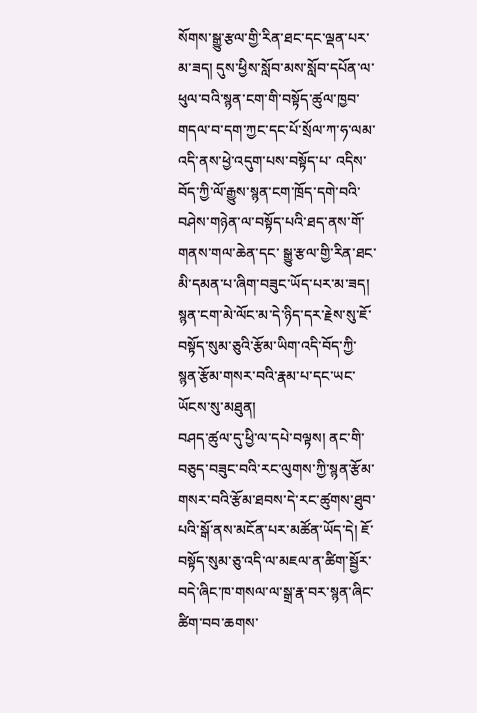སོགས་སྒྱུ་རྩལ་གྱི་རིན་ཐང་དང་ལྡན་པར་མ་ཟད། དུས་ཕྱིས་སློབ་མས་སློབ་དཔོན་ལ་ཕུལ་བའི་སྙན་ངག་གི་བསྟོད་ཚུལ་ཁྱབ་གདལ་བ་དག་ཀྱང་དང་པོ་སྲོལ་ཀ་ཧ་ལམ་འདི་ནས་ཕྱེ་འདུག་པས་བསྟོད་པ་ འདིས་བོད་ཀྱི་ལོ་རྒྱུས་སྙན་ངག་ཁྲོད་དགེ་བའི་བཤེས་གཉེན་ལ་བསྟོད་པའི་ཐད་ནས་གོ་གནས་གལ་ཆེན་དང་ སྒྱུ་རྩལ་གྱི་རིན་ཐང་མི་དམན་པ་ཞིག་བཟུང་ཡོད་པར་མ་ཟད། སྙན་ངག་མེ་ལོང་མ་དེ་ཉིད་དར་རྗེས་སུ་ཇོ་བསྟོད་སུམ་ཅུའི་རྩོམ་ཡིག་འདི་བོད་ཀྱི་སྙན་རྩོམ་གསར་བའི་རྣམ་པ་དང་ཡང་ཡོངས་སུ་མཐུན།
བཤད་ཚུལ་དུ་ཕྱི་ལ་དཔེ་བལྟས། ནང་གི་བཅུད་བཟུང་བའི་རང་ལུགས་ཀྱི་སྙན་རྩོམ་གསར་བའི་རྩོམ་ཐབས་དེ་རང་ཚུགས་ཐུབ་པའི་སྒོ་ནས་མངོན་པར་མཚོན་ཡོད་དེ། ཇོ་བསྟོད་སུམ་ཅུ་འདི་ལ་མཇལ་ན་ཚིག་སྦྱོར་བདེ་ཞིང་ཁ་གསལ་ལ་སྒྲ་རྣ་བར་སྙན་ཞིང་ཚིག་བབ་ཆགས་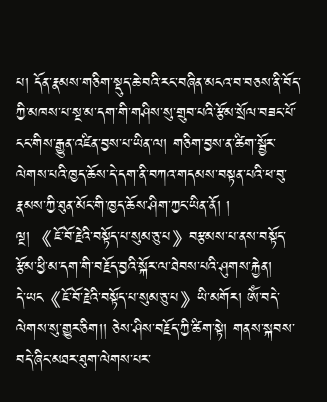པ། དོན་རྣམས་གཅིག་སྡུད་ཆེ་བའི་རང་བཞིན་མངའ་བ་བཅས་ནི་བོད་ཀྱི་མཁས་པ་སྔ་མ་དག་གི་གཤིས་སུ་གྲུབ་པའི་རྩོམ་སྲོལ་བཟང་པོ་ངང་གིས་རྒྱུན་འཛིན་བྱས་པ་ཡིན་ལ། གཅིག་བྱས་ན་ཚིག་སྦྱོར་ལེགས་པའི་ཁྱད་ཆོས་དེ་དག་ནི་བཀའ་གདམས་བསྟན་པའི་ཕ་བུ་རྣམས་ཀྱི་ཐུན་མོང་གི་ཁྱད་ཆོས་ཤིག་ཀྱང་ཡིན་ནོ། །
ལྔ། 《ཇོ་བོ་རྗེའི་བསྟོད་པ་སུམ་ཅུ་པ》བརྩམས་པ་ནས་བསྟོད་རྩོམ་ཕྱི་མ་དག་གི་བརྗོད་བྱའི་སྐོར་ལ་ཐེབས་པའི་ཤུགས་རྐྱེན།
དེ་ཡང《ཇོ་བོ་རྗེའི་བསྟོད་པ་སུམ་ཅུ་པ》ཡི་མགོར། ཨོཾ་བདེ་ལེགས་སུ་གྱུར་ཅིག།། ཅེས་ཤིས་བརྗོད་ཀྱི་ཚིག་སྟེ། གནས་སྐབས་བདེ་ཞིང་མཐར་ཐུག་ལེགས་པར་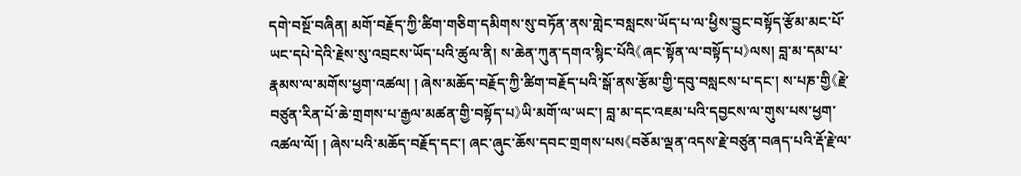དགེ་བསྔོ་བཞིན། མགོ་བརྗོད་ཀྱི་ཚིག་གཅིག་དམིགས་སུ་བཏོན་ནས་གླེང་བསླངས་ཡོད་པ་ལ་ཕྱིས་བྱུང་བསྟོད་རྩོམ་མང་པོ་ཡང་དཔེ་དེའི་རྗེས་སུ་འབྲངས་ཡོད་པའི་ཚུལ་ནི། ས་ཆེན་ཀུན་དགའ་སྙིང་པོའི《ཞང་སྟོན་ལ་བསྟོད་པ》ལས། བླ་མ་དམ་པ་རྣམས་ལ་མགོས་ཕྱག་འཚལ། ། ཞེས་མཆོད་བརྗོད་ཀྱི་ཚིག་བརྗོད་པའི་སྒོ་ནས་རྩོམ་གྱི་དབུ་བསླངས་པ་དང་། ས་པཎ་གྱི《རྗེ་བཙུན་རིན་པོ་ཆེ་གྲགས་པ་རྒྱལ་མཚན་གྱི་བསྟོད་པ》ཡི་མགོ་ལ་ཡང་། བླ་མ་དང་འཇམ་པའི་དབྱངས་ལ་གུས་པས་ཕྱག་འཚལ་ལོ། ། ཞེས་པའི་མཆོད་བརྗོད་དང་། ཞང་ཞུང་ཆོས་དབང་གྲགས་པས《བཅོམ་ལྡན་འདས་རྗེ་བཙུན་བཞད་པའི་རྡོ་རྗེ་ལ་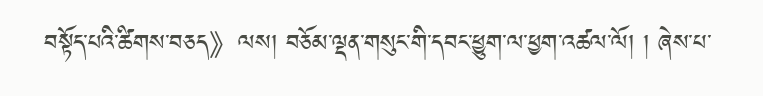བསྟོད་པའི་ཚིགས་བཅད》ལས། བཅོམ་ལྡན་གསུང་གི་དབང་ཕྱུག་ལ་ཕྱག་འཚལ་ལོ། ། ཞེས་པ་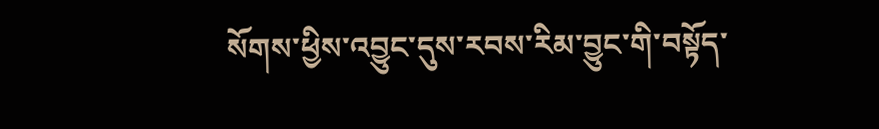སོགས་ཕྱིས་འབྱུང་དུས་རབས་རིམ་བྱུང་གི་བསྟོད་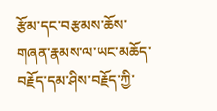རྩོམ་དང་བརྩམས་ཆོས་གཞན་རྣམས་ལ་ཡང་མཆོད་བརྗོད་དམ་ཤིས་བརྗོད་ཀྱི་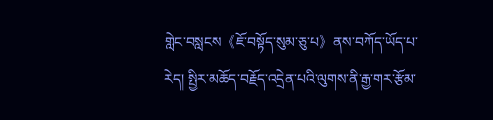གླེང་བསླངས《ཇོ་བསྟོད་སུམ་ཅུ་པ》ནས་བཀོད་ཡོད་པ་རེད། སྤྱིར་མཆོད་བརྗོད་འདྲེན་པའི་ལུགས་ནི་རྒྱ་གར་རྩོམ་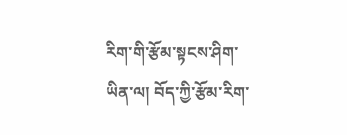རིག་གི་རྩོམ་སྟངས་ཤིག་ཡིན་ལ། བོད་ཀྱི་རྩོམ་རིག་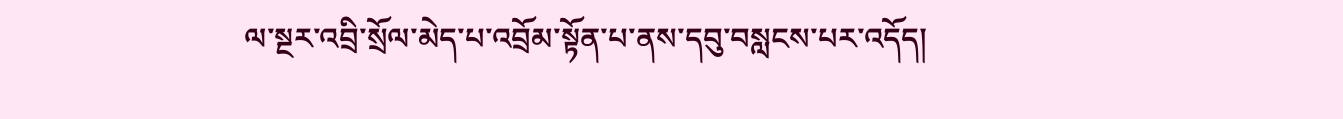ལ་སྔར་འབྲི་སྲོལ་མེད་པ་འབྲོམ་སྟོན་པ་ནས་དབུ་བསླངས་པར་འདོད།